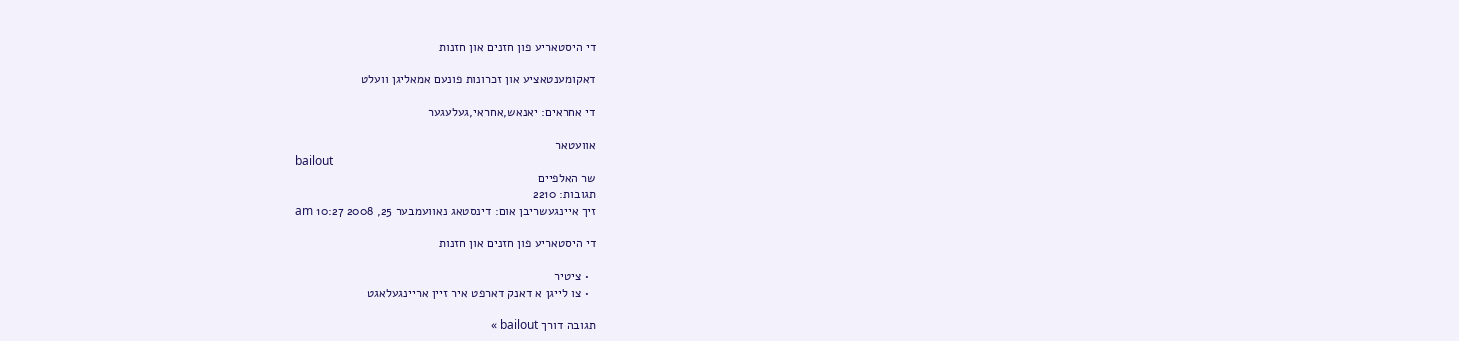די היסטאריע פון חזנים און חזנות

דאקומענטאציע און זכרונות פונעם אמאליגן וועלט

די אחראים: יאנאש,אחראי,געלעגער

אוועטאר
bailout
שר האלפיים
תגובות: 2210
זיך איינגעשריבן אום: דינסטאג נאוועמבער 25, 2008 10:27 am

די היסטאריע פון חזנים און חזנות

  • ציטיר
  • צו לייגן א דאנק דארפט איר זיין אריינגעלאגט

תגובה דורך bailout »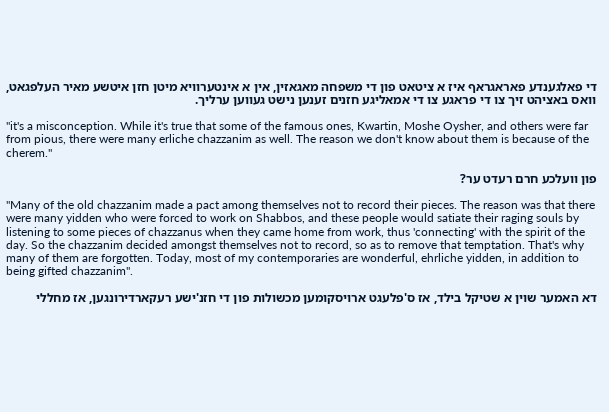די פאלגענדע פאראגראף איז א ציטאט פון די משפחה מאגאזין, אין א אינטערוויא מיטן חזן איטשע מאיר העלפגאט, וואס באציהט זיך צו די פראגע צו די אמאליגע חזנים זענען נישט געווען ערליך.

"it's a misconception. While it's true that some of the famous ones, Kwartin, Moshe Oysher, and others were far from pious, there were many erliche chazzanim as well. The reason we don't know about them is because of the cherem."

פון וועלכע חרם רעדט ער?

"Many of the old chazzanim made a pact among themselves not to record their pieces. The reason was that there were many yidden who were forced to work on Shabbos, and these people would satiate their raging souls by listening to some pieces of chazzanus when they came home from work, thus 'connecting' with the spirit of the day. So the chazzanim decided amongst themselves not to record, so as to remove that temptation. That's why many of them are forgotten. Today, most of my contemporaries are wonderful, ehrliche yidden, in addition to being gifted chazzanim".

דא האמער שוין א שטיקל בילד, אז ס'פלעגט ארויסקומען מכשולות פון די חזנ'ישע רעקארדירונגען, אז מחללי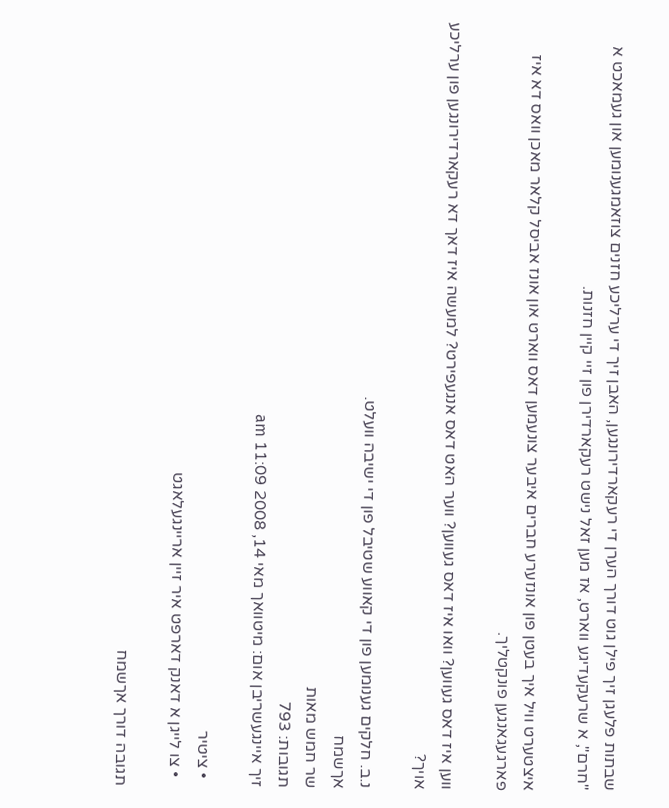שבתות פלעגן זיך פילן גוט דורך הערן די רעקארדירונגען, האבן זיך די ערליכע חזנים צוזאמגענומען און געמאכט א ''חרם'', א שרעקעדיגע ווארט, אז מען זאל נישט רעקארדירן פון זיי קיין חזנות.

איצטערט וויל איך בעטן פון אונזערע חברים איבער צונעמען דאס ווארט און אונז אביסל קלאר מאכן וואס דא איז פארגעגאנגען פונקטליך.

ווען איז דאס געווען? וואו איז דאס געווען? ווער האט דאס אנגעפירט? למעשה איז דאך דא רעקארדירונגען פון ערליכע אויך?

נ.ב. חלקים גענומען פון די קאווע שטיבל פון די ישיבה וועלט.
אךשמח
שר חמש מאות
תגובות: 793
זיך איינגעשריבן אום: מיטוואך מאי 14, 2008 11:09 am

  • ציטיר
  • צו לייגן א דאנק דארפט איר זיין אריינגעלאגט

תגובה דורך אךשמח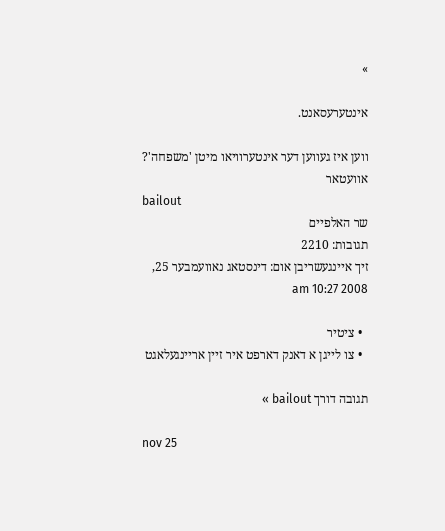»

אינטערעסאנט.

ווען איז געווען דער אינטערוויאו מיטן 'משפחה'?
אוועטאר
bailout
שר האלפיים
תגובות: 2210
זיך איינגעשריבן אום: דינסטאג נאוועמבער 25, 2008 10:27 am

  • ציטיר
  • צו לייגן א דאנק דארפט איר זיין אריינגעלאגט

תגובה דורך bailout »

nov 25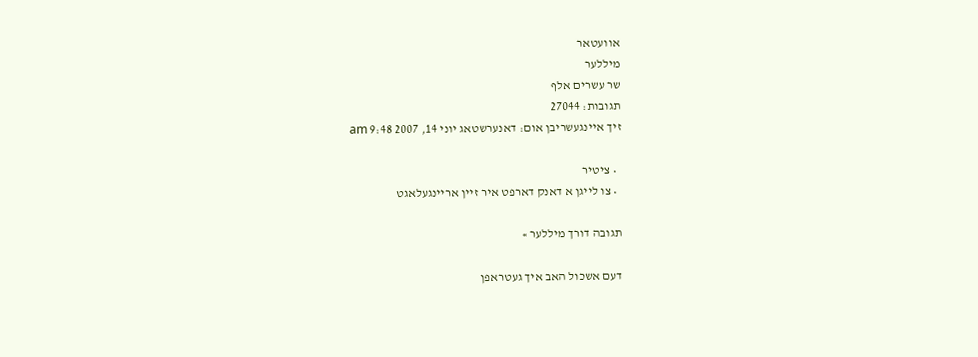אוועטאר
מיללער
שר עשרים אלף
תגובות: 27044
זיך איינגעשריבן אום: דאנערשטאג יוני 14, 2007 9:48 am

  • ציטיר
  • צו לייגן א דאנק דארפט איר זיין אריינגעלאגט

תגובה דורך מיללער »

דעם אשכול האב איך געטראפן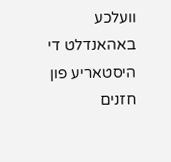וועלכע באהאנדלט די היסטאריע פון חזנים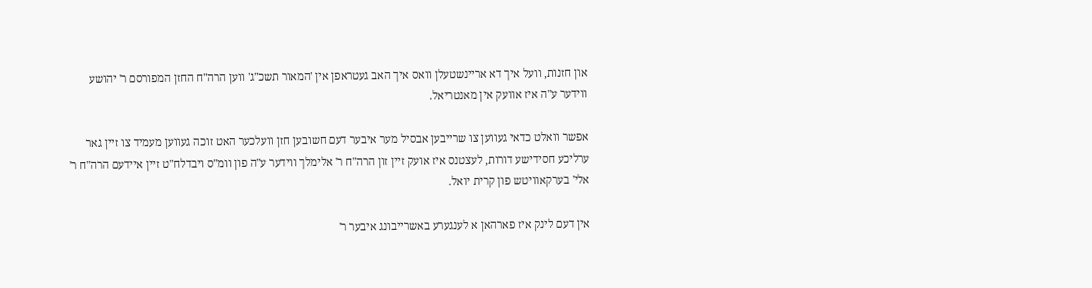און חזנות, וועל איך דא אריינשטעלן וואס איך האב געטראפן אין 'המאור תשכ"ג' ווען הרה"ח החזן המפורסם ר' יהושע ווידער ע"ה איז אוועק אין מאנטריאל.

אפשר וואלט כדאי געווען צו שרייבען אבסיל מער איבער דעם חשובען חזן וועלכער האט זוכה געווען מעמיד צו זיין גאר ערליכע חסידישע דורות, לעצטנס איז אועק זיין זון הרה"ח ר' אלימלך ווידער ע"ה פון וומ"ס ויבדלח"ט זיין איידעם הרה"ח ר' אלי' בערקאוויטש פון קרית יואל.

אין דעם לינק איז פארהאן א לענגערע באשרייבונג איבער ר'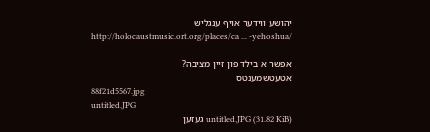יהושע ווידער אויף ענגליש
http://holocaustmusic.ort.org/places/ca ... -yehoshua/

אפשר א בילד פון זיין מציבה?
אטעטשמענטס
88f21d5567.jpg
untitled.JPG
untitled.JPG (31.82 KiB) געזען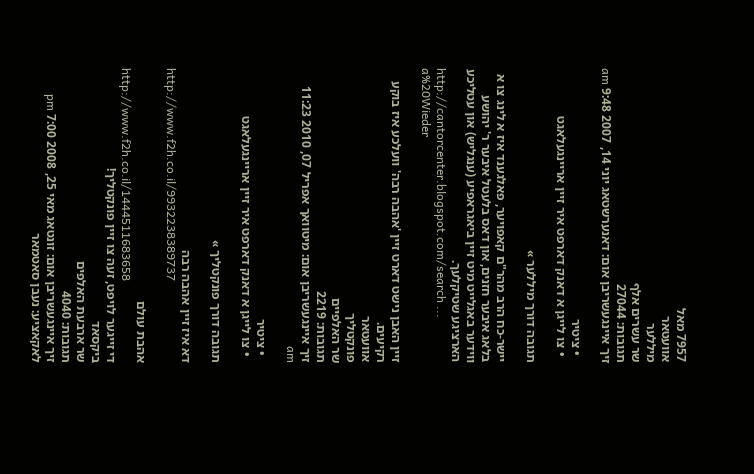7957 מאל
אוועטאר
מיללער
שר עשרים אלף
תגובות: 27044
זיך איינגעשריבן אום: דאנערשטאג יוני 14, 2007 9:48 am

  • ציטיר
  • צו לייגן א דאנק דארפט איר זיין אריינגעלאגט

תגובה דורך מיללער »

יישר-כח הרב מהר"ם קאפויער, פאלגענד איז א לינג צו א בלאג איבער חזנים, און דאס בלעטל איבער ר' יהושע ווידער באגלייט מיט זיין ביאגראפיע (ענגליש) און עטליכע הארציגע שטיקלעך.
http://cantorcenter.blogspot.com/search ... a%20Wieder

זיין האבן נישט דארט זיין 'אהבה רבה' וועלכע איז בוקע רקיעים.
אוועטאר
פונקטליך
שר האלפיים
תגובות: 2219
זיך איינגעשריבן אום: מיטוואך אפריל 07, 2010 11:23 am

  • ציטיר
  • צו לייגן א דאנק דארפט איר זיין אריינגעלאגט

תגובה דורך פונקטליך »

דא איז זיין אהבה רבה
http://www.f2h.co.il/9932238389737

אהבת עולם
http://www.f2h.co.il/1444511683658
די זייגער לויפט, זעה צו זיין פונקטליך!
ביקסאד
שר ארבעת האלפים
תגובות: 4040
זיך איינגעשריבן אום: זונטאג מאי 25, 2008 7:00 pm
לאקאציע: נעבן סאטמאר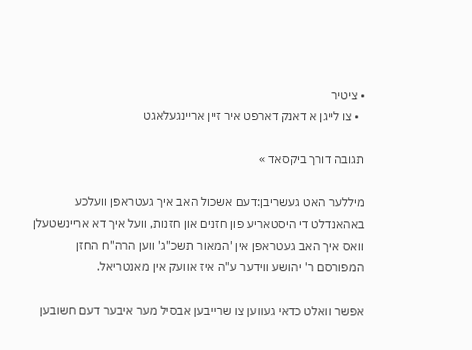• ציטיר
  • צו לייגן א דאנק דארפט איר זיין אריינגעלאגט

תגובה דורך ביקסאד »

מיללער האט געשריבן:דעם אשכול האב איך געטראפן וועלכע באהאנדלט די היסטאריע פון חזנים און חזנות, וועל איך דא אריינשטעלן וואס איך האב געטראפן אין 'המאור תשכ"ג' ווען הרה"ח החזן המפורסם ר' יהושע ווידער ע"ה איז אוועק אין מאנטריאל.

אפשר וואלט כדאי געווען צו שרייבען אבסיל מער איבער דעם חשובען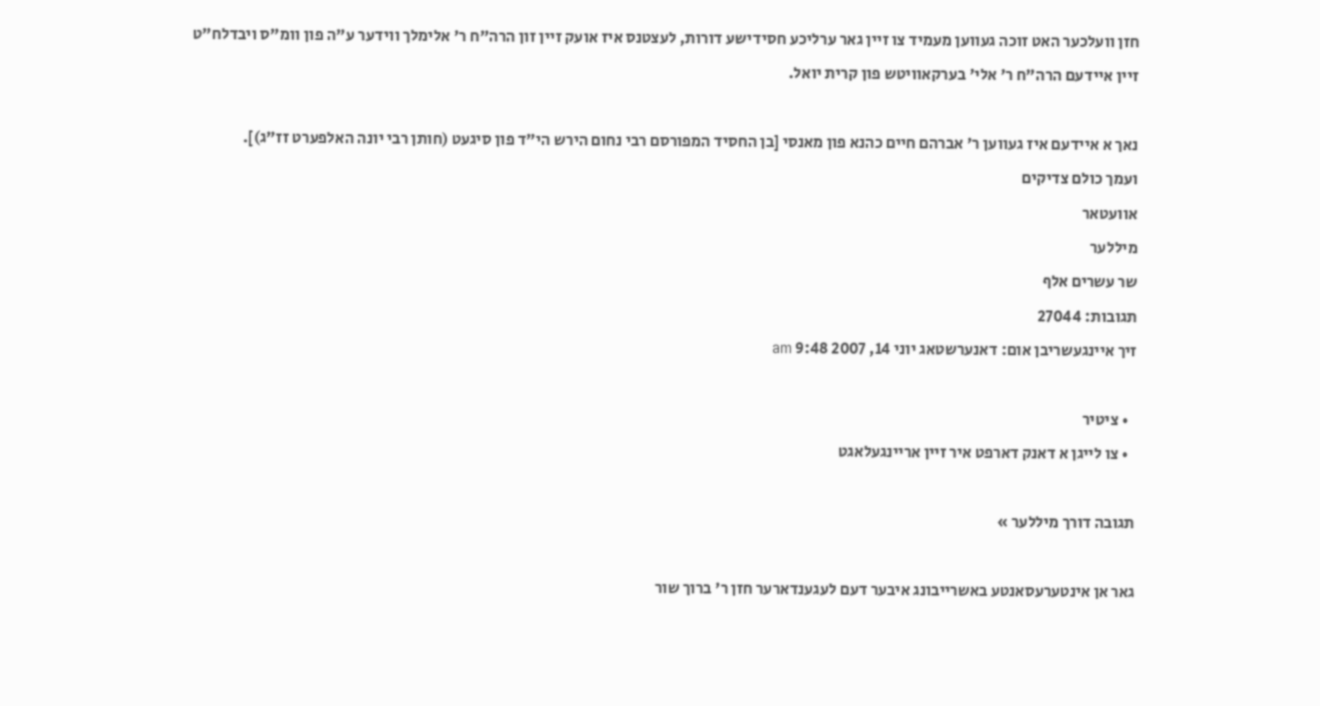חזן וועלכער האט זוכה געווען מעמיד צו זיין גאר ערליכע חסידישע דורות, לעצטנס איז אועק זיין זון הרה"ח ר' אלימלך ווידער ע"ה פון וומ"ס ויבדלח"ט זיין איידעם הרה"ח ר' אלי' בערקאוויטש פון קרית יואל.

נאך א איידעם איז געווען ר' אברהם חיים כהנא פון מאנסי [בן החסיד המפורסם רבי נחום הירש הי"ד פון סיגעט (חותן רבי יונה האלפערט זז"ג)].
ועמך כולם צדיקים
אוועטאר
מיללער
שר עשרים אלף
תגובות: 27044
זיך איינגעשריבן אום: דאנערשטאג יוני 14, 2007 9:48 am

  • ציטיר
  • צו לייגן א דאנק דארפט איר זיין אריינגעלאגט

תגובה דורך מיללער »

גאר אן אינטערעסאנטע באשרייבונג איבער דעם לעגענדארער חזן ר' ברוך שור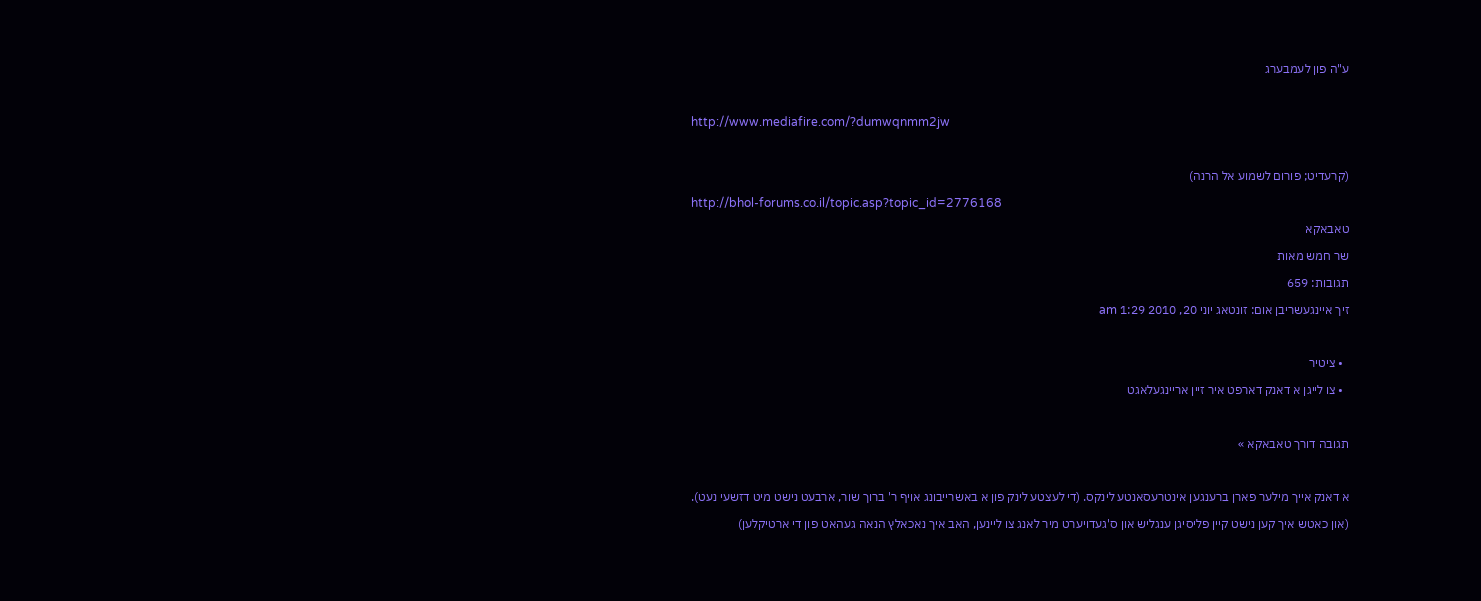ע"ה פון לעמבערג

http://www.mediafire.com/?dumwqnmm2jw

(קרעדיט; פורום לשמוע אל הרנה)
http://bhol-forums.co.il/topic.asp?topic_id=2776168
טאבאקא
שר חמש מאות
תגובות: 659
זיך איינגעשריבן אום: זונטאג יוני 20, 2010 1:29 am

  • ציטיר
  • צו לייגן א דאנק דארפט איר זיין אריינגעלאגט

תגובה דורך טאבאקא »

א דאנק אייך מילער פארן ברענגען אינטרעסאנטע לינקס. (די לעצטע לינק פון א באשרייבונג אויף ר' ברוך שור, ארבעט נישט מיט דזשעי נעט).
(און כאטש איך קען נישט קיין פליסיגן ענגליש און ס'געדויערט מיר לאנג צו ליינען, האב איך נאכאלץ הנאה געהאט פון די ארטיקלען)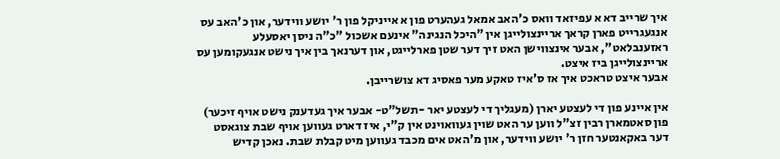איך שרייב דא א עפיזאד וואס כ'האב אמאל געהערט פון א אייניקל פון ר' יושע ווידער, און כ'האב עס אנגעגרייט פארן קראך אריינצולייגן אין "היכל הנגינה" אינעם אשכול "כ"ה ניסן יאסעלע ראזענבלאט", אבער אינצווישן האט זיך דער שטן פארלייגט, און דערנאך בין איך נישט אנגעקומען עס אריינצולייגן ביז איצט.
אבער איצט טראכט איך אז ס'איז טאקע מער פאסיג דא צושרייבן.

אין איינע פון די לעצטע יארן (מעגליך די לעצטע יאר -תשל"ט- אבער איך געדענק נישט אויף זיכער) פון סאטמארן רבין זצ"ל ווען ער האט שוין געוואוינט אין ק"י, איז דארט געווען אויף שבת צוגאסט דער באקאנטער חזן ר' יושע ווידער, און מ'האט אים מכבד געווען מיט קבלת שבת. נאכן קדיש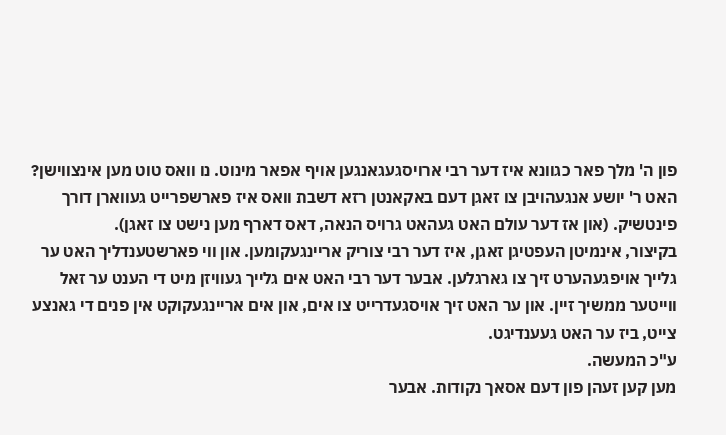פון ה' מלך פאר כגוונא איז דער רבי ארויסגעגאנגען אויף אפאר מינוט. נו וואס טוט מען אינצווישן? האט ר' יושע אנגעהויבן צו זאגן דעם באקאנטן רזא דשבת וואס איז פארשפרייט געווארן דורך פינטשיק. (און אז דער עולם האט געהאט גרויס הנאה, דאס דארף מען נישט צו זאגן).
בקיצור, אינמיטן העפטיגן זאגן, איז דער רבי צוריק אריינגעקומען. און ווי פארשטענדליך האט ער גלייך אויפגעהערט זיך צו גארגלען. אבער דער רבי האט אים גלייך געוויזן מיט די הענט ער זאל ווייטער ממשיך זיין. און ער האט זיך אויסגעדרייט צו אים, און אים אריינגעקוקט אין פנים די גאנצע צייט, ביז ער האט געענדיגט.
ע"כ המעשה.
מען קען זעהן פון דעם אסאך נקודות. אבער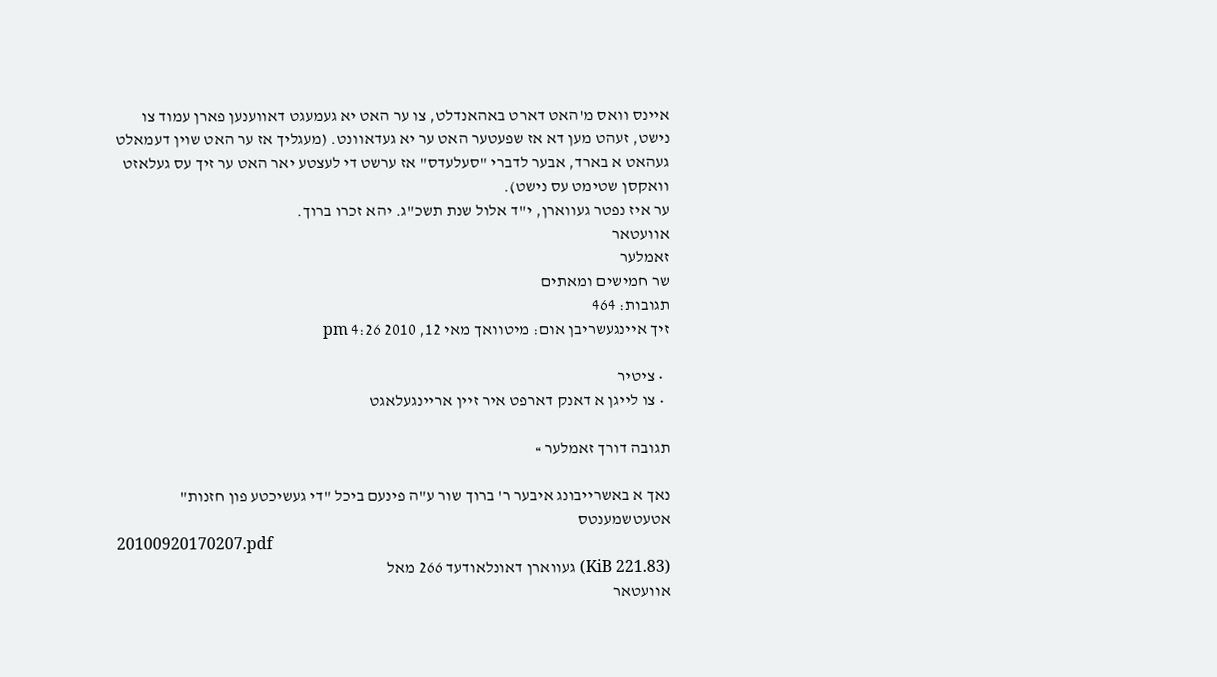איינס וואס מ'האט דארט באהאנדלט, צו ער האט יא געמעגט דאווענען פארן עמוד צו נישט, זעהט מען דא אז שפעטער האט ער יא געדאוונט. (מעגליך אז ער האט שוין דעמאלט געהאט א בארד, אבער לדברי "סעלעדס" אז ערשט די לעצטע יאר האט ער זיך עס געלאזט וואקסן שטימט עס נישט).
ער איז נפטר געווארן, י"ד אלול שנת תשכ"ג. יהא זכרו ברוך.
אוועטאר
זאמלער
שר חמישים ומאתים
תגובות: 464
זיך איינגעשריבן אום: מיטוואך מאי 12, 2010 4:26 pm

  • ציטיר
  • צו לייגן א דאנק דארפט איר זיין אריינגעלאגט

תגובה דורך זאמלער »

נאך א באשרייבונג איבער ר' ברוך שור ע"ה פינעם ביכל "די געשיכטע פון חזנות"
אטעטשמענטס
20100920170207.pdf
(221.83 KiB) געווארן דאונלאודעד 266 מאל
אוועטאר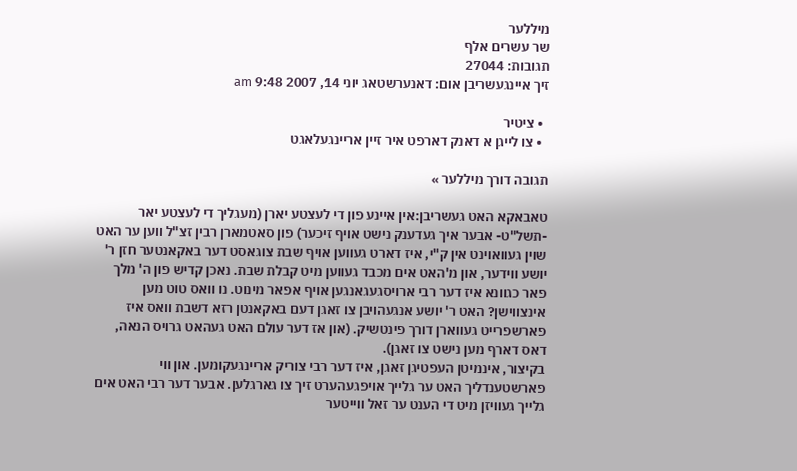מיללער
שר עשרים אלף
תגובות: 27044
זיך איינגעשריבן אום: דאנערשטאג יוני 14, 2007 9:48 am

  • ציטיר
  • צו לייגן א דאנק דארפט איר זיין אריינגעלאגט

תגובה דורך מיללער »

טאבאקא האט געשריבן:אין איינע פון די לעצטע יארן (מעגליך די לעצטע יאר -תשל"ט- אבער איך געדענק נישט אויף זיכער) פון סאטמארן רבין זצ"ל ווען ער האט שוין געוואוינט אין ק"י, איז דארט געווען אויף שבת צוגאסט דער באקאנטער חזן ר' יושע ווידער, און מ'האט אים מכבד געווען מיט קבלת שבת. נאכן קדיש פון ה' מלך פאר כגוונא איז דער רבי ארויסגעגאנגען אויף אפאר מינוט. נו וואס טוט מען אינצווישן? האט ר' יושע אנגעהויבן צו זאגן דעם באקאנטן רזא דשבת וואס איז פארשפרייט געווארן דורך פינטשיק. (און אז דער עולם האט געהאט גרויס הנאה, דאס דארף מען נישט צו זאגן).
בקיצור, אינמיטן העפטיגן זאגן, איז דער רבי צוריק אריינגעקומען. און ווי פארשטענדליך האט ער גלייך אויפגעהערט זיך צו גארגלען. אבער דער רבי האט אים גלייך געוויזן מיט די הענט ער זאל ווייטער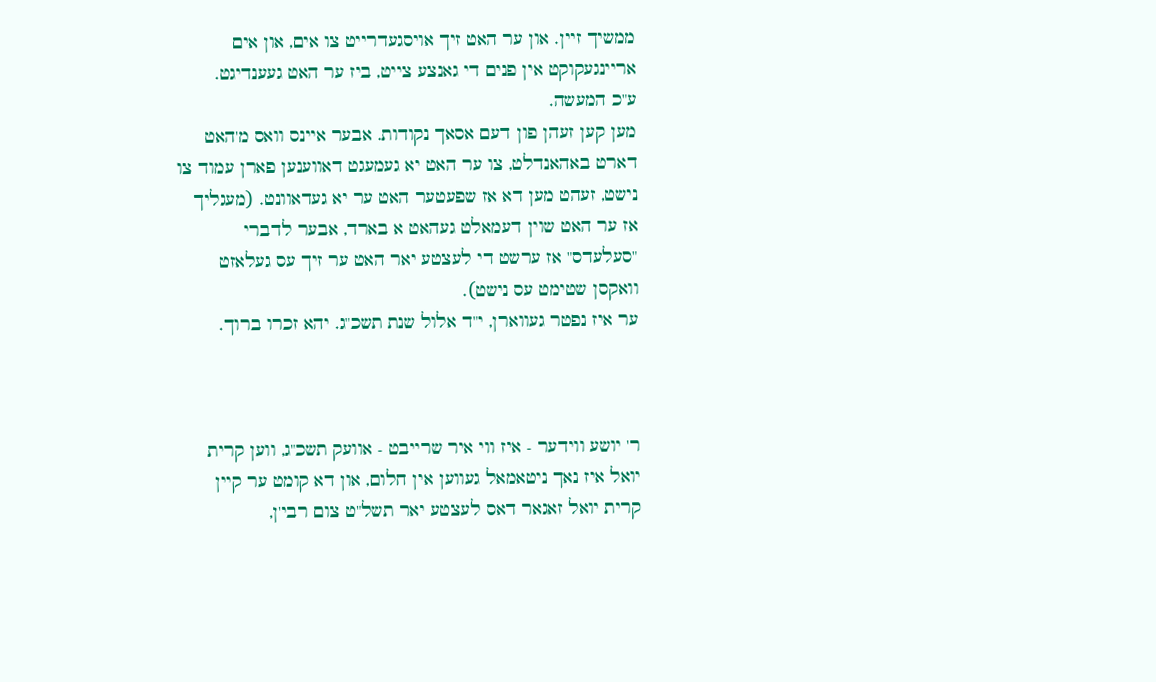ממשיך זיין. און ער האט זיך אויסגעדרייט צו אים, און אים אריינגעקוקט אין פנים די גאנצע צייט, ביז ער האט געענדיגט.
ע"כ המעשה.
מען קען זעהן פון דעם אסאך נקודות. אבער איינס וואס מ'האט דארט באהאנדלט, צו ער האט יא געמעגט דאווענען פארן עמוד צו נישט, זעהט מען דא אז שפעטער האט ער יא געדאוונט. (מעגליך אז ער האט שוין דעמאלט געהאט א בארד, אבער לדברי "סעלעדס" אז ערשט די לעצטע יאר האט ער זיך עס געלאזט וואקסן שטימט עס נישט).
ער איז נפטר געווארן, י"ד אלול שנת תשכ"ג. יהא זכרו ברוך.



ר' יושע ווידער - איז ווי איר שרייבט - אוועק תשכ"ג, ווען קרית יואל איז נאך ניטאמאל געווען אין חלום, און דא קומט ער קיין קרית יואל זאגאר דאס לעצטע יאר תשל"ט צום רבי'ן,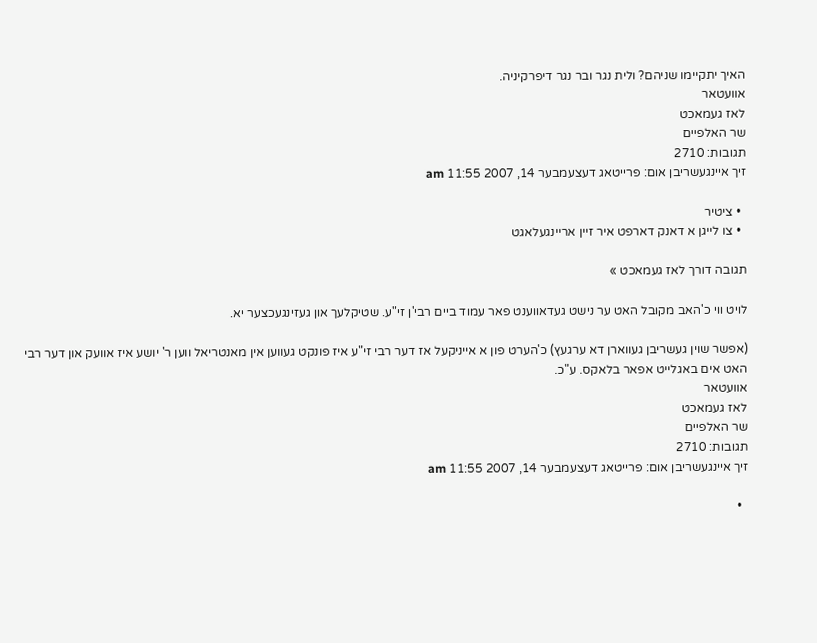האיך יתקיימו שניהם? ולית נגר ובר נגר דיפרקיניה.
אוועטאר
לאז געמאכט
שר האלפיים
תגובות: 2710
זיך איינגעשריבן אום: פרייטאג דעצעמבער 14, 2007 11:55 am

  • ציטיר
  • צו לייגן א דאנק דארפט איר זיין אריינגעלאגט

תגובה דורך לאז געמאכט »

לויט ווי כ'האב מקובל האט ער נישט געדאווענט פאר עמוד ביים רבי'ן זי"ע. שטיקלעך און געזינגעכצער יא.

(אפשר שוין געשריבן געווארן דא ערגעץ) כ'הערט פון א אייניקעל אז דער רבי זי"ע איז פונקט געווען אין מאנטריאל ווען ר' יושע איז אוועק און דער רבי האט אים באגלייט אפאר בלאקס. ע"כ.
אוועטאר
לאז געמאכט
שר האלפיים
תגובות: 2710
זיך איינגעשריבן אום: פרייטאג דעצעמבער 14, 2007 11:55 am

  •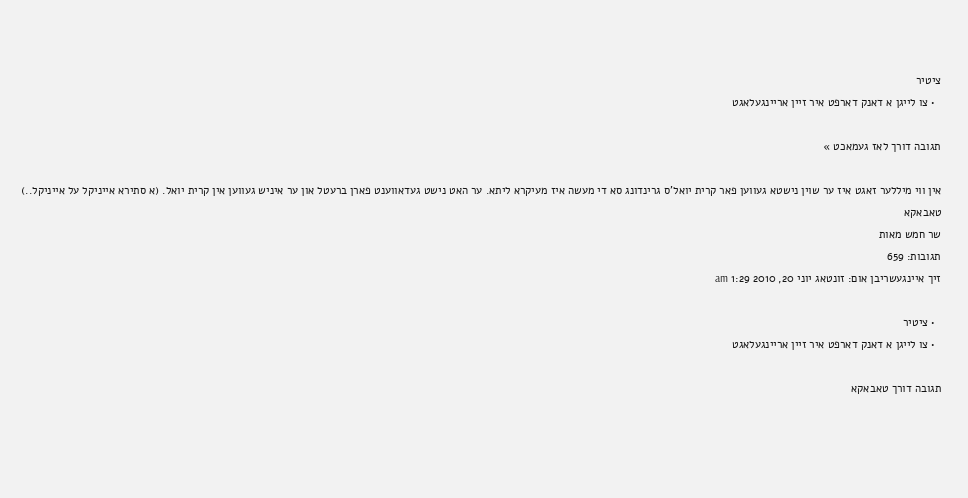ציטיר
  • צו לייגן א דאנק דארפט איר זיין אריינגעלאגט

תגובה דורך לאז געמאכט »

אין ווי מיללער זאגט איז ער שוין נישטא געווען פאר קרית יואל'ס גרינדונג סא די מעשה איז מעיקרא ליתא. ער האט נישט געדאווענט פארן ברעטל און ער איניש געווען אין קרית יואל. (א סתירא אייניקל על אייניקל..)
טאבאקא
שר חמש מאות
תגובות: 659
זיך איינגעשריבן אום: זונטאג יוני 20, 2010 1:29 am

  • ציטיר
  • צו לייגן א דאנק דארפט איר זיין אריינגעלאגט

תגובה דורך טאבאקא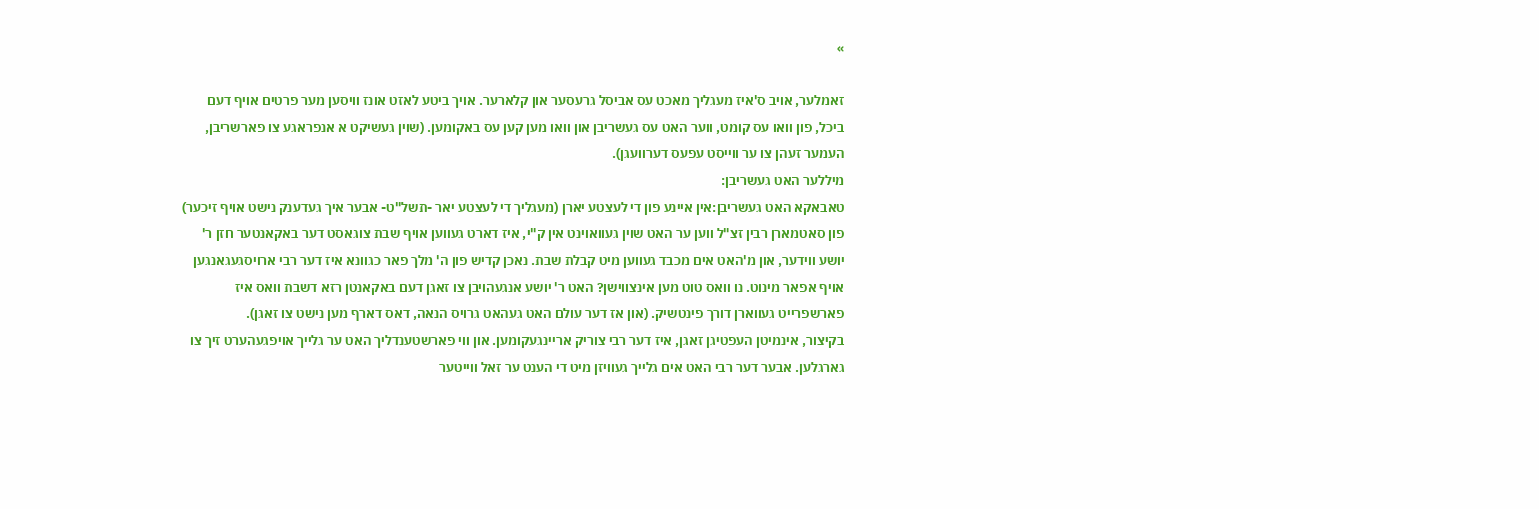»

זאמלער, אויב ס'איז מעגליך מאכט עס אביסל גרעסער און קלארער. אויך ביטע לאזט אונז וויסען מער פרטים אויף דעם ביכל, פון וואו עס קומט, ווער האט עס געשריבן און וואו מען קען עס באקומען. (שוין געשיקט א אנפראגע צו פארשריבן, העמער זעהן צו ער ווייסט עפעס דערוועגן).
מיללער האט געשריבן:
טאבאקא האט געשריבן:אין איינע פון די לעצטע יארן (מעגליך די לעצטע יאר -תשל"ט- אבער איך געדענק נישט אויף זיכער) פון סאטמארן רבין זצ"ל ווען ער האט שוין געוואוינט אין ק"י, איז דארט געווען אויף שבת צוגאסט דער באקאנטער חזן ר' יושע ווידער, און מ'האט אים מכבד געווען מיט קבלת שבת. נאכן קדיש פון ה' מלך פאר כגוונא איז דער רבי ארויסגעגאנגען אויף אפאר מינוט. נו וואס טוט מען אינצווישן? האט ר' יושע אנגעהויבן צו זאגן דעם באקאנטן רזא דשבת וואס איז פארשפרייט געווארן דורך פינטשיק. (און אז דער עולם האט געהאט גרויס הנאה, דאס דארף מען נישט צו זאגן).
בקיצור, אינמיטן העפטיגן זאגן, איז דער רבי צוריק אריינגעקומען. און ווי פארשטענדליך האט ער גלייך אויפגעהערט זיך צו גארגלען. אבער דער רבי האט אים גלייך געוויזן מיט די הענט ער זאל ווייטער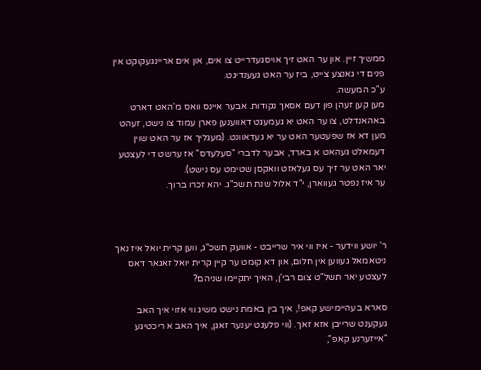ממשיך זיין. און ער האט זיך אויסגעדרייט צו אים, און אים אריינגעקוקט אין פנים די גאנצע צייט, ביז ער האט געענדיגט.
ע"כ המעשה.
מען קען זעהן פון דעם אסאך נקודות. אבער איינס וואס מ'האט דארט באהאנדלט, צו ער האט יא געמעגט דאווענען פארן עמוד צו נישט, זעהט מען דא אז שפעטער האט ער יא געדאוונט. (מעגליך אז ער האט שוין דעמאלט געהאט א בארד, אבער לדברי "סעלעדס" אז ערשט די לעצטע יאר האט ער זיך עס געלאזט וואקסן שטימט עס נישט).
ער איז נפטר געווארן, י"ד אלול שנת תשכ"ג. יהא זכרו ברוך.



ר' יושע ווידער - איז ווי איר שרייבט - אוועק תשכ"ג, ווען קרית יואל איז נאך ניטאמאל געווען אין חלום, און דא קומט ער קיין קרית יואל זאגאר דאס לעצטע יאר תשל"ט צום רבי'ן, האיך יתקיימו שניהם?

סארא בעהיימישע קאפ!, איך בין באמת נישט משיג ווי אזוי איך האב געקענט שרייבן אזא זאך. (ווי פלעגט יענער זאגן, איך האב א ריכטיגע "אייזערנע קאפ",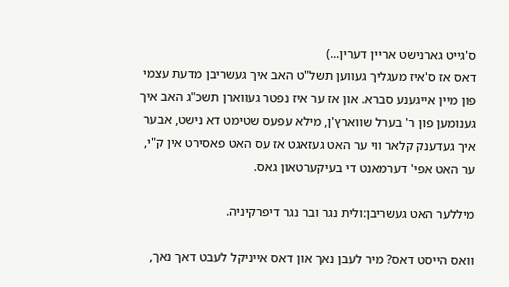ס'גייט גארנישט אריין דערין...)
דאס אז ס'איז מעגליך געווען תשל"ט האב איך געשריבן מדעת עצמי פון מיין אייגענע סברא. און אז ער איז נפטר געווארן תשכ"ג האב איך גענומען פון ר' בערל שווארץ'ן, מילא עפעס שטימט דא נישט, אבער איך געדענק קלאר ווי ער האט געזאגט אז עס האט פאסירט אין ק"י, ער האט אפי' דערמאנט די בעיקערטאון גאס.

מיללער האט געשריבן:ולית נגר ובר נגר דיפרקיניה.

וואס הייסט דאס? מיר לעבן נאך און דאס אייניקל לעבט דאך נאך,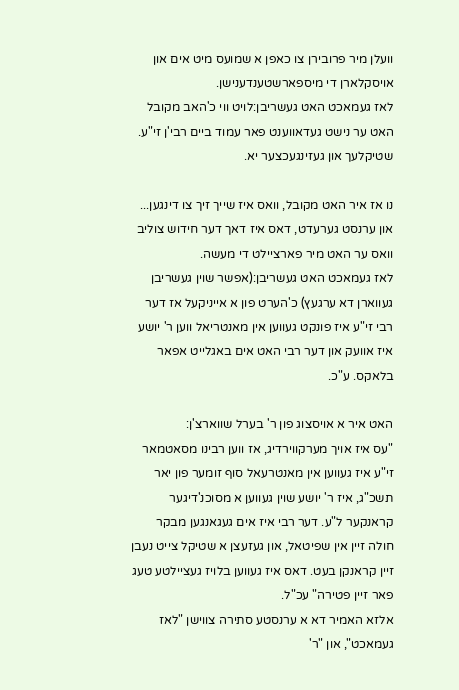וועלן מיר פרובירן צו כאפן א שמועס מיט אים און אויסקלארן די מיספארשטענדענישן.
לאז געמאכט האט געשריבן:לויט ווי כ'האב מקובל האט ער נישט געדאווענט פאר עמוד ביים רבי'ן זי"ע. שטיקלעך און געזינגעכצער יא.

נו אז איר האט מקובל, וואס איז שייך זיך צו דינגען... און ערנסט גערעדט, דאס איז דאך דער חידוש צוליב וואס ער האט מיר פארציילט די מעשה.
לאז געמאכט האט געשריבן:(אפשר שוין געשריבן געווארן דא ערגעץ) כ'הערט פון א אייניקעל אז דער רבי זי"ע איז פונקט געווען אין מאנטריאל ווען ר' יושע איז אוועק און דער רבי האט אים באגלייט אפאר בלאקס. ע"כ.

האט איר א אויסצוג פון ר' בערל שווארצ'ן:
"עס איז אויך מערקווירדיג, אז ווען רבינו מסאטמאר זי"ע איז געווען אין מאנטרעאל סוף זומער פון יאר תשכ"ג, איז ר' יושע שוין געווען א מסוכנ'דיגער קראנקער ל"ע. דער רבי איז אים געגאנגען מבקר חולה זיין אין שפיטאל, און געזעצן א שטיקל צייט נעבן זיין קראנקן בעט. דאס איז געווען בלויז געציילטע טעג פאר זיין פטירה" עכ"ל.
אלזא האמיר דא א ערנסטע סתירה צווישן "לאז געמאכט", און "ר'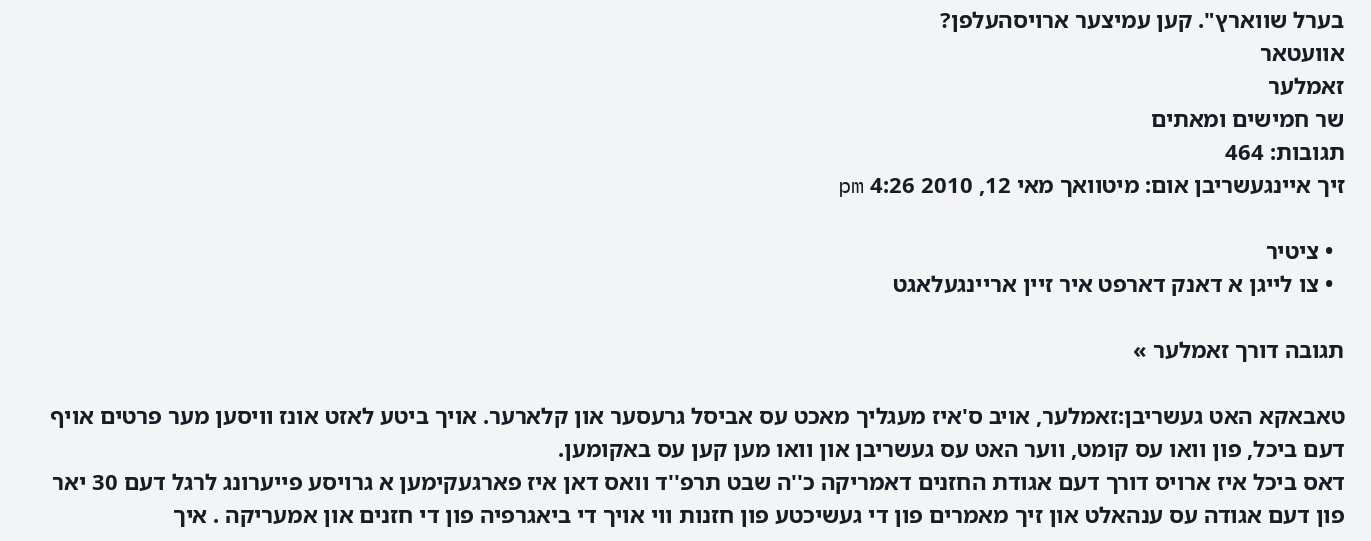בערל שווארץ". קען עמיצער ארויסהעלפן?
אוועטאר
זאמלער
שר חמישים ומאתים
תגובות: 464
זיך איינגעשריבן אום: מיטוואך מאי 12, 2010 4:26 pm

  • ציטיר
  • צו לייגן א דאנק דארפט איר זיין אריינגעלאגט

תגובה דורך זאמלער »

טאבאקא האט געשריבן:זאמלער, אויב ס'איז מעגליך מאכט עס אביסל גרעסער און קלארער. אויך ביטע לאזט אונז וויסען מער פרטים אויף דעם ביכל, פון וואו עס קומט, ווער האט עס געשריבן און וואו מען קען עס באקומען.
דאס ביכל איז ארויס דורך דעם אגודת החזנים דאמריקה כ''ה שבט תרפ''ד וואס דאן איז פארגעקימען א גרויסע פייערונג לרגל דעם 30 יאר פון דעם אגודה עס ענהאלט און זיך מאמרים פון די געשיכטע פון חזנות ווי אויך די ביאגרפיה פון די חזנים און אמעריקה . איך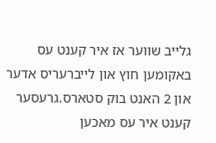גלייב שווער אז איר קענט עס באקומען חוץ און לייברעריס אדער און 2 האנט בוק סטארס.גרעסער קענט איר עס מאכען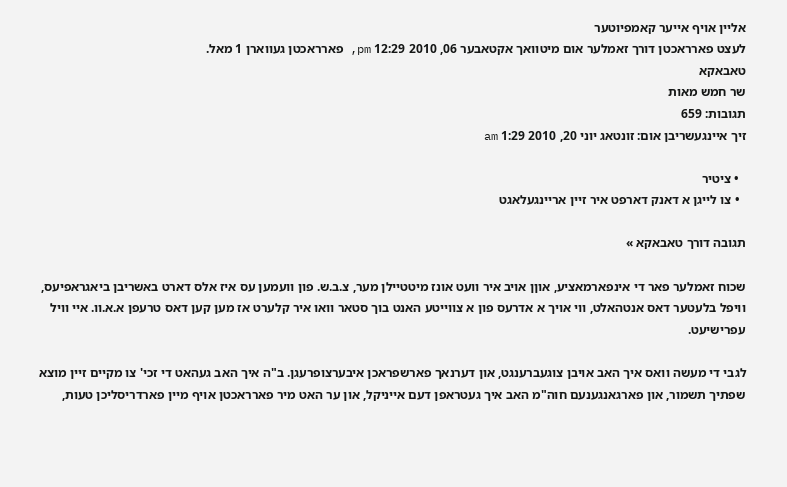אליין אויף אייער קאמפיוטער
לעצט פארראכטן דורך זאמלער אום מיטוואך אקטאבער 06, 2010 12:29 pm, פארראכטן געווארן 1 מאל.
טאבאקא
שר חמש מאות
תגובות: 659
זיך איינגעשריבן אום: זונטאג יוני 20, 2010 1:29 am

  • ציטיר
  • צו לייגן א דאנק דארפט איר זיין אריינגעלאגט

תגובה דורך טאבאקא »

שכוח זאמלער פאר די אינפארמאציע, אוןן אויב איר וועט אונז מיטטיילן מער, צ.ב.ש. פון וועמען עס איז אלס דארט באשריבן ביאגראפיעס, וויפל בלעטער דאס אנטהאלט, ווי אויך א אדרעס פון א צווייטע האנט בוך סטאר וואו איר קלערט אז מען קען דאס טרעפן א.א.וו. איי וויל עפרישיעט.

לגבי די מעשה וואס איך האב אויבן צוגעברענגט, און דערנאך פארשפראכן איבערצופרעגן. ב"ה איך האב געהאט די זכי' צו מקיים זיין מוצא שפתיך תשמור, און פארגאנגענעם חוה"מ האב איך געטראפן דעם אייניקל, און ער האט מיר פארראכטן אויף מיין פארדריסליכן טעות,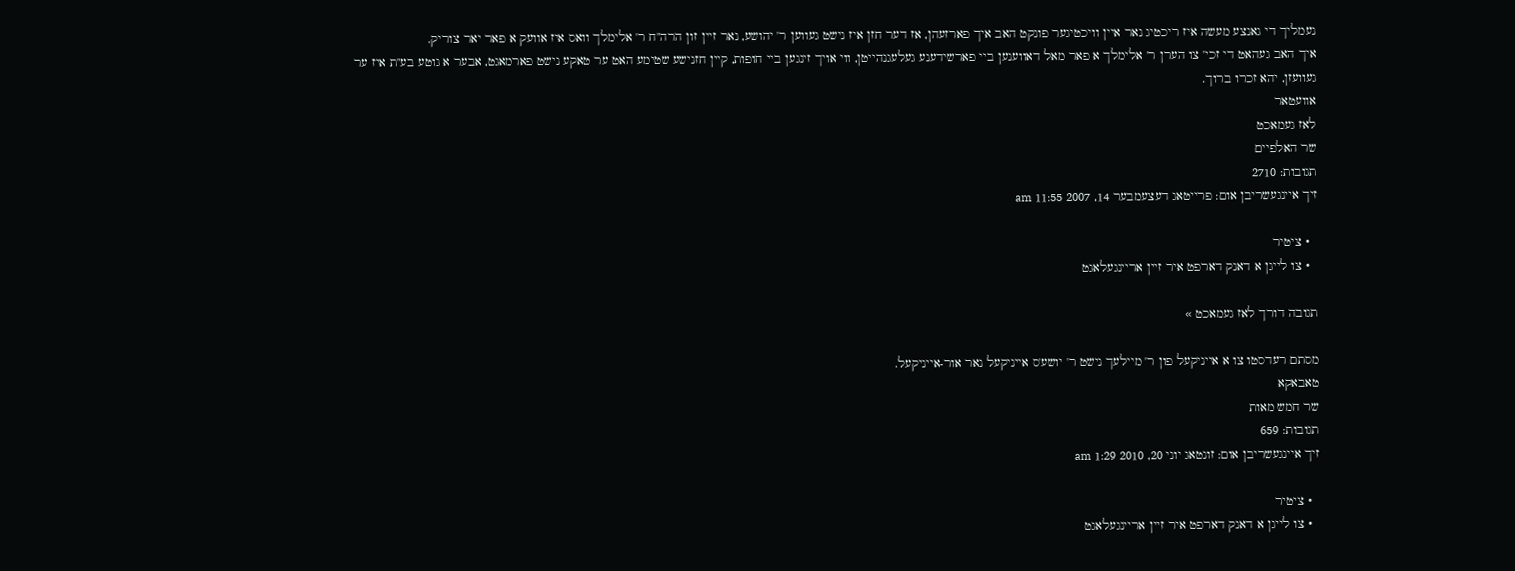נעמליך די גאנצע מעשה איז ריכטיג נאר איין וויכטיגער פונקט האב איך פארזעהן, אז דער חזן איז נישט געווען ר' יהושע, נאר זיין זון הרה"ח ר' אלימלך וואס איז אוועק א פאר יאר צוריק.
איך האב געהאט די זכי' צו הערן ר' אלימלך א פאר מאל דאווענען ביי פארשידענע געלעגנהייטן, ווי אויך זינגען ביי חופות, קיין חזנישע שטימע האט ער טאקע נישט פארמאגט, אבער א גוטע בע"ת איז ער געוועזן, יהא זכרו ברוך.
אוועטאר
לאז געמאכט
שר האלפיים
תגובות: 2710
זיך איינגעשריבן אום: פרייטאג דעצעמבער 14, 2007 11:55 am

  • ציטיר
  • צו לייגן א דאנק דארפט איר זיין אריינגעלאגט

תגובה דורך לאז געמאכט »

מסתם רעדסטו צו א אייניקעל פון ר' מיילעך נישט ר' יושע'ס אייניקעל נאר אור-אייניקעל.
טאבאקא
שר חמש מאות
תגובות: 659
זיך איינגעשריבן אום: זונטאג יוני 20, 2010 1:29 am

  • ציטיר
  • צו לייגן א דאנק דארפט איר זיין אריינגעלאגט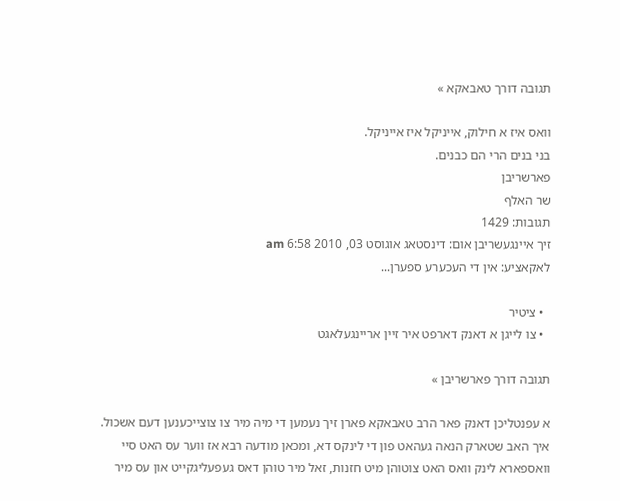תגובה דורך טאבאקא »

וואס איז א חילוק, אייניקל איז אייניקל.
בני בנים הרי הם כבנים.
פארשריבן
שר האלף
תגובות: 1429
זיך איינגעשריבן אום: דינסטאג אוגוסט 03, 2010 6:58 am
לאקאציע: אין די העכערע ספערן...

  • ציטיר
  • צו לייגן א דאנק דארפט איר זיין אריינגעלאגט

תגובה דורך פארשריבן »

א עפנטליכן דאנק פאר הרב טאבאקא פארן זיך נעמען די מיה מיר צו צוצייכענען דעם אשכול.
איך האב שטארק הנאה געהאט פון די לינקס דא, ומכאן מודעה רבא אז ווער עס האט סיי וואספארא לינק וואס האט צוטוהן מיט חזנות, זאל מיר טוהן דאס געפעליגקייט און עס מיר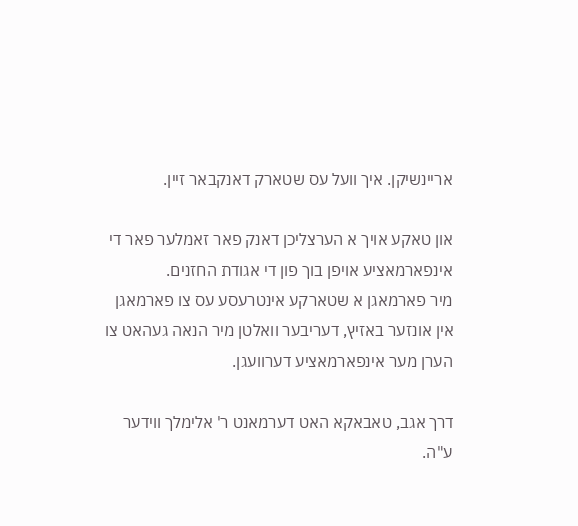אריינשיקן. איך וועל עס שטארק דאנקבאר זיין.

און טאקע אויך א הערצליכן דאנק פאר זאמלער פאר די אינפארמאציע אויפן בוך פון די אגודת החזנים.
מיר פארמאגן א שטארקע אינטרעסע עס צו פארמאגן אין אונזער באזיץ, דעריבער וואלטן מיר הנאה געהאט צו הערן מער אינפארמאציע דערוועגן.

דרך אגב, טאבאקא האט דערמאנט ר' אלימלך ווידער ע"ה.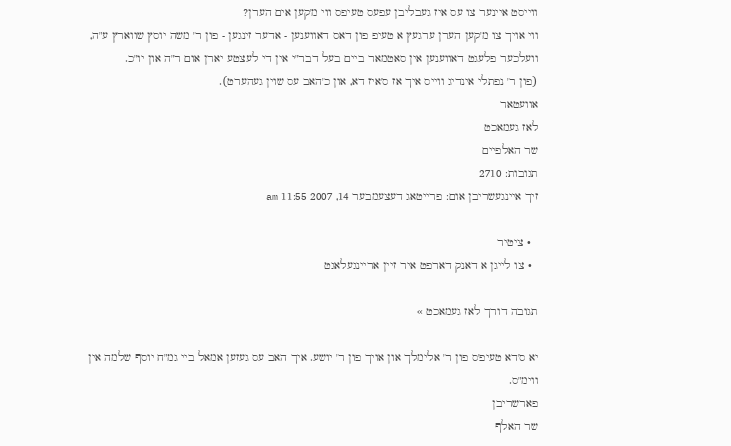ווייסט איינער צו עס איז געבליבן עפעס טעיפס ווי מ'קען אים הערן?
ווי אויך צו מ'קען הערן ערגעץ א טעיפ פון דאס דאווענען - אדער זינגען - פון ר' משה יוסץ שווארץ ע"ה, וועלכער פלעגט דאווענען אין סאטמאר ביים בעל דבר"י אין די לעצטע יארן אום ר"ה און יו"כ.
(פון ר' נפתלי אינדיג ווייס איך אז ס'איז דא, און כ'האב עס שוין געהערט).
אוועטאר
לאז געמאכט
שר האלפיים
תגובות: 2710
זיך איינגעשריבן אום: פרייטאג דעצעמבער 14, 2007 11:55 am

  • ציטיר
  • צו לייגן א דאנק דארפט איר זיין אריינגעלאגט

תגובה דורך לאז געמאכט »

יא ס'דא טעיפ'ס פון ר' אלימלך און אויך פון ר' יושע. איך האב עס געזען אמאל ביי גמ"ח יוסף שלמה אין ווימ"ס.
פארשריבן
שר האלף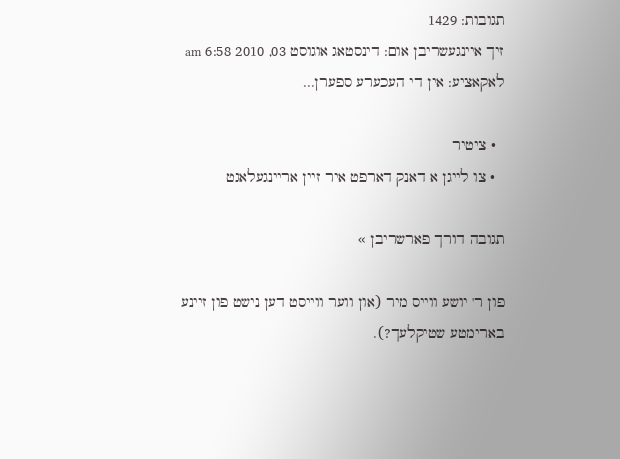תגובות: 1429
זיך איינגעשריבן אום: דינסטאג אוגוסט 03, 2010 6:58 am
לאקאציע: אין די העכערע ספערן...

  • ציטיר
  • צו לייגן א דאנק דארפט איר זיין אריינגעלאגט

תגובה דורך פארשריבן »

פון ר' יושע ווייס מיר (און ווער ווייסט דען נישט פון זיינע בארימטע שטיקלעך?).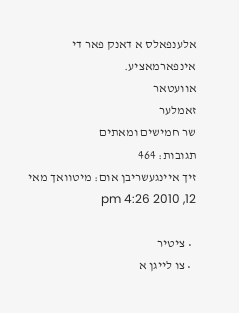אלענפאלס א דאנק פאר די אינפארמאציע.
אוועטאר
זאמלער
שר חמישים ומאתים
תגובות: 464
זיך איינגעשריבן אום: מיטוואך מאי 12, 2010 4:26 pm

  • ציטיר
  • צו לייגן א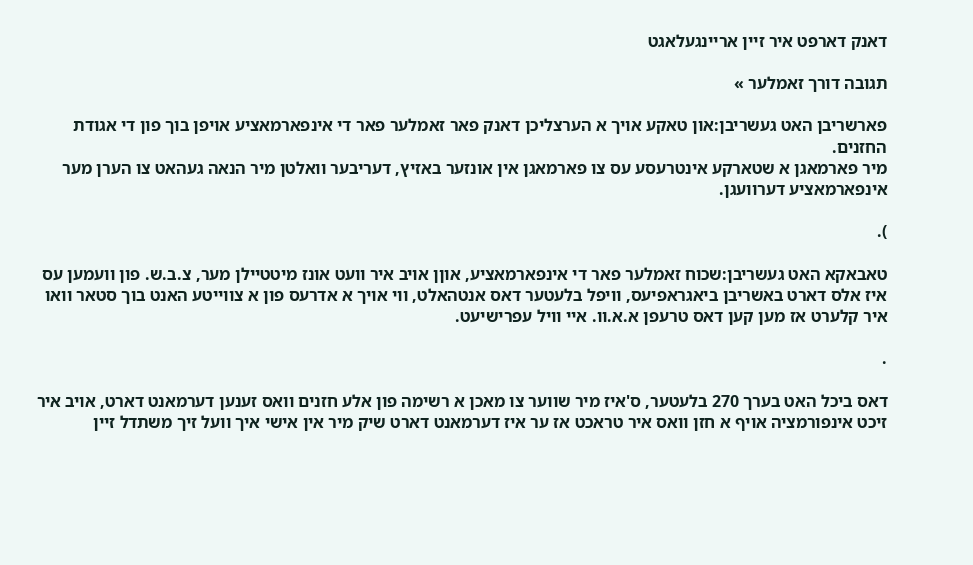דאנק דארפט איר זיין אריינגעלאגט

תגובה דורך זאמלער »

פארשריבן האט געשריבן:און טאקע אויך א הערצליכן דאנק פאר זאמלער פאר די אינפארמאציע אויפן בוך פון די אגודת החזנים.
מיר פארמאגן א שטארקע אינטרעסע עס צו פארמאגן אין אונזער באזיץ, דעריבער וואלטן מיר הנאה געהאט צו הערן מער אינפארמאציע דערוועגן.

).

טאבאקא האט געשריבן:שכוח זאמלער פאר די אינפארמאציע, אוןן אויב איר וועט אונז מיטטיילן מער, צ.ב.ש. פון וועמען עס איז אלס דארט באשריבן ביאגראפיעס, וויפל בלעטער דאס אנטהאלט, ווי אויך א אדרעס פון א צווייטע האנט בוך סטאר וואו איר קלערט אז מען קען דאס טרעפן א.א.וו. איי וויל עפרישיעט.

.

דאס ביכל האט בערך 270 בלעטער, ס'איז מיר שווער צו מאכן א רשימה פון אלע חזנים וואס זענען דערמאנט דארט, אויב איר זיכט אינפורמציה אויף א חזן וואס איר טראכט אז ער איז דערמאנט דארט שיק מיר אין אישי איך וועל זיך משתדל זיין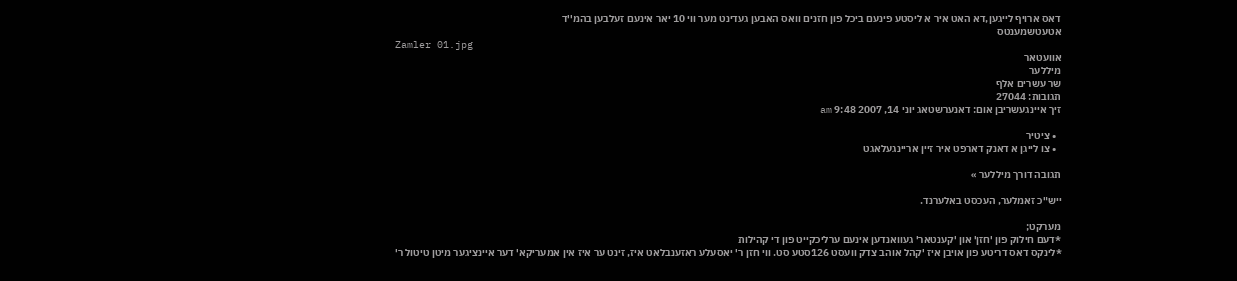דאס ארויף לייגען,דא האט איר א ליסטע פינעם ביכל פון חזנים וואס האבען געדינט מער ווי 10 יאר אינעם זעלבען בהמ''ד
אטעטשמענטס
Zamler 01.jpg
אוועטאר
מיללער
שר עשרים אלף
תגובות: 27044
זיך איינגעשריבן אום: דאנערשטאג יוני 14, 2007 9:48 am

  • ציטיר
  • צו לייגן א דאנק דארפט איר זיין אריינגעלאגט

תגובה דורך מיללער »

ייש"כ זאמלער, העכסט באלערנד.

מערקט;
*דעם חילוק פון 'חזן' און 'קענטאר' געוואנדען אינעם ערליכקייט פון די קהילות
*לינקס דאס דריטע פון אויבן איז 'קהל אוהב צדק וועסט 126סטע סט. ווי חזן ר' יאסעלע ראזענבלאט איז, זינט ער איז אין אמעריקא' דער איינציגער מיטן טיטול ר'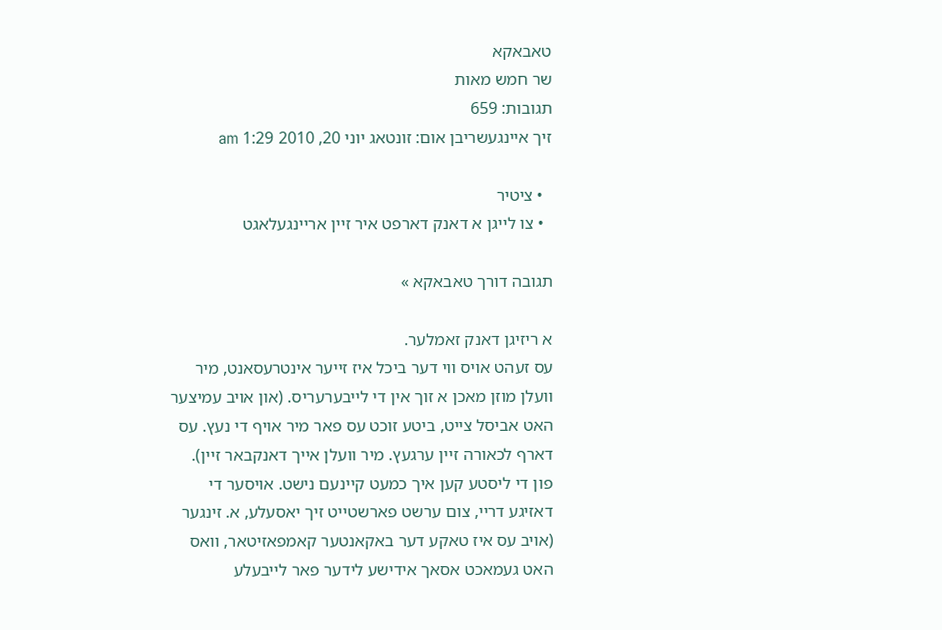טאבאקא
שר חמש מאות
תגובות: 659
זיך איינגעשריבן אום: זונטאג יוני 20, 2010 1:29 am

  • ציטיר
  • צו לייגן א דאנק דארפט איר זיין אריינגעלאגט

תגובה דורך טאבאקא »

א ריזיגן דאנק זאמלער.
עס זעהט אויס ווי דער ביכל איז זייער אינטרעסאנט, מיר וועלן מוזן מאכן א זוך אין די לייבערעריס. (און אויב עמיצער האט אביסל צייט, ביטע זוכט עס פאר מיר אויף די נעץ. עס דארף לכאורה זיין ערגעץ. מיר וועלן אייך דאנקבאר זיין).
פון די ליסטע קען איך כמעט קיינעם נישט. אויסער די דאזיגע דריי, צום ערשט פארשטייט זיך יאסעלע, א. זינגער (אויב עס איז טאקע דער באקאנטער קאמפאזיטאר, וואס האט געמאכט אסאך אידישע לידער פאר לייבעלע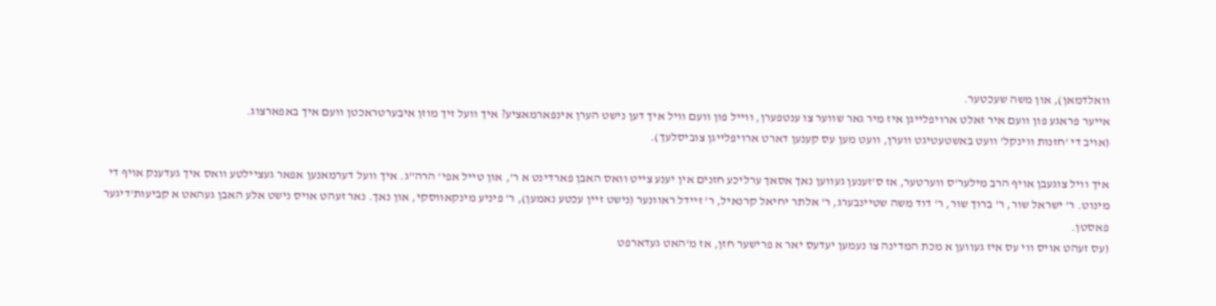וואלדמאן), און משה שעכטער.
אייער פראגע פון וועם איר זאלט ארויפלייגן איז מיר גאר שווער צו ענטפערן, ווייל פון וועם וויל איך דען נישט הערן אינפארמאציע? איך וועל זיך מוזן איבערטראכטן וועם איך באפארצוג.
(אויב די 'חזנות ווינקל' וועט באשטעטיגט ווערן, וועט מען עס קענען דארט ארויפלייגן צוביסלעך).

איך וויל צוגעבן אויף הרב מילער'ס ווערטער, אז ס'זענען געווען נאך אסאך ערליכע חזנים אין יענע צייט וואס האבן פארדינט א ר', און טייל אפי' הרה"ג. איך וועל דערמאנען אפאר געציילטע וואס איך געדענק אויף די מינוט. ר' ישראל שור, ר' ברוך שור, ר' דוד משה שטיינבערג, ר' אלתר יחיאל קרנאיל, ר' זיידל ראוונער (נישט זיין עכטע נאמען), ר' פיניע מינקאווסקי, און נאך. נאר זעהט אויס נישט אלע האבן געהאט א קביעות'דיגער פאסטן.
(עס זעהט אויס ווי עס איז געווען א מכת המדינה צו נעמען יעדעס יאר א פרישער חזן, אז מ'האט געדארפט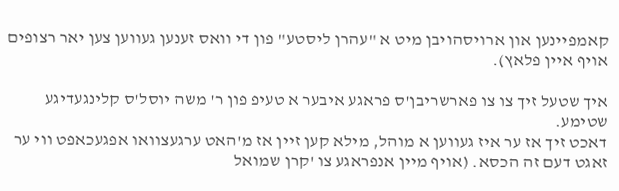קאמפיינען און ארויסהויבן מיט א "עהרן ליסטע" פון די וואס זענען געווען צען יאר רצופים אויף איין פלאץ).

איך שטעל זיך צו צו פארשריבן'ס פראגע איבער א טעיפ פון ר' משה יוסל'ס קלינגעדיגע שטימע.
דאכט זיך אז ער איז געווען א מוהל, מילא קען זיין אז מ'האט ערגעצוואו אפגעכאפט ווי ער זאגט דעם זה הכסא. (אויף מיין אנפראגע צו 'קרן שמואל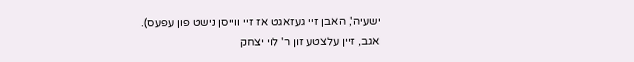ישעיה', האבן זיי געזאגט אז זיי ווייסן נישט פון עפעס).
אגב, זיין עלצטע זון ר' לוי יצחק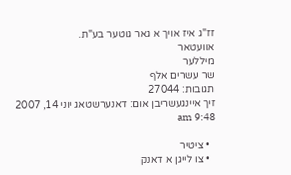זז"ג איז אויך א גאר גוטער בע"ת.
אוועטאר
מיללער
שר עשרים אלף
תגובות: 27044
זיך איינגעשריבן אום: דאנערשטאג יוני 14, 2007 9:48 am

  • ציטיר
  • צו לייגן א דאנק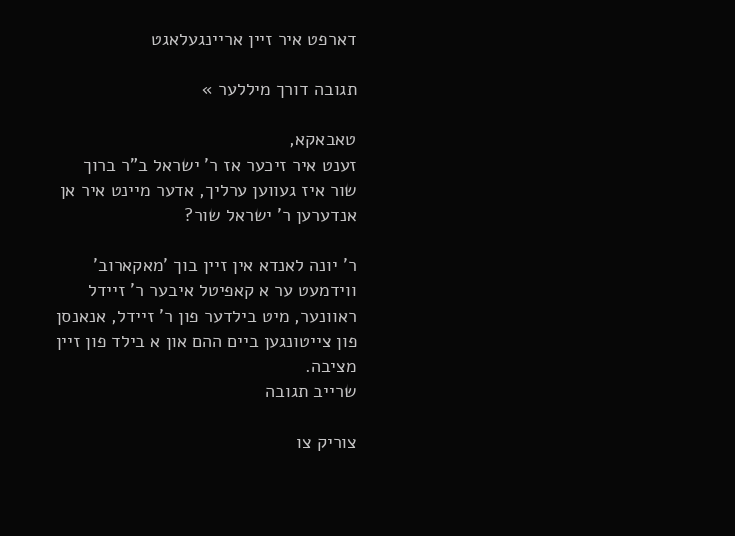דארפט איר זיין אריינגעלאגט

תגובה דורך מיללער »

טאבאקא,
זענט איר זיכער אז ר' ישראל ב"ר ברוך שור איז געווען ערליך, אדער מיינט איר אן אנדערען ר' ישראל שור?

ר' יונה לאנדא אין זיין בוך 'מאקארוב' ווידמעט ער א קאפיטל איבער ר' זיידל ראוונער, מיט בילדער פון ר' זיידל, אנאנסן פון צייטונגען ביים ההם און א בילד פון זיין מציבה.
שרייב תגובה

צוריק צו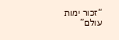“זכור ימות עולם”